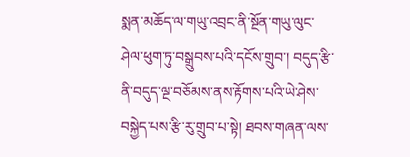སྨན་མཆོད་ལ་གཡུ་འབྲང་ནི་སྔོན་གཡུ་ལུང་ཤེལ་ཕུག་ཏུ་བསྒྲུབས་པའི་དངོས་གྲུབ་། བདུད་རྩི་ནི་བདུད་ལྔ་བཅོམས་ནས་རྟོགས་པའི་ཡེ་ཤེས་བསྐྱེད་པས་རྩི་རུ་གྲུབ་པ་སྟེ། ཐབས་གཞན་ལས་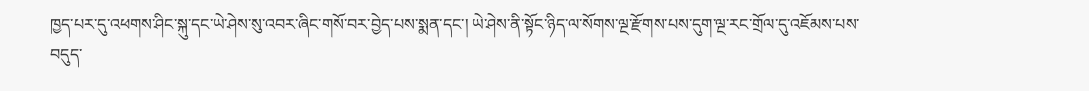ཁྱད་པར་དུ་འཕགས་ཤིང་སྐུ་དང་ཡེ་ཤེས་སུ་འབར་ཞིང་གསོ་བར་བྱེད་པས་སྨན་དང་། ཡེ་ཤེས་ནི་སྟོང་ཉིད་ལ་སོགས་ལྔ་རྫོགས་པས་དུག་ལྔ་རང་གྲོལ་དུ་འཇོམས་པས་བདུད་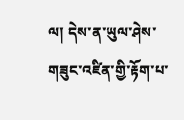ལ། དེས་ན་ཡུལ་ཤེས་གཟུང་འཛིན་གྱི་རྟོག་པ་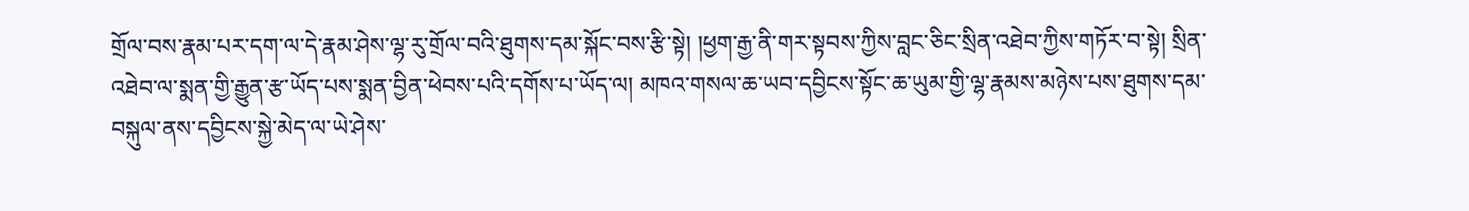གྲོལ་བས་རྣམ་པར་དག་ལ་དེ་རྣམ་ཤེས་ལྷ་རུ་གྲོལ་བའི་ཐུགས་དམ་སྐོང་བས་རྩི་སྟེ། །ཕྱག་རྒྱ་ནི་གར་སྟབས་ཀྱིས་བླང་ཅིང་སྲིན་འཐེབ་ཀྱིས་གཏོར་བ་སྟེ། སྲིན་འཐེབ་ལ་སྨན་གྱི་རྒྱུན་རྩ་ཡོད་པས་སྨན་བྱིན་ཕེབས་པའི་དགོས་པ་ཡོད་ལ། མཁའ་གསལ་ཆ་ཡབ་དབྱིངས་སྟོང་ཆ་ཡུམ་གྱི་ལྷ་རྣམས་མཉེས་པས་ཐུགས་དམ་བསྐུལ་ནས་དབྱིངས་སྐྱེ་མེད་ལ་ཡེ་ཤེས་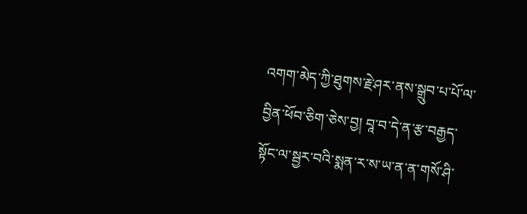འགག་མེད་ཀྱི་ཐུགས་རྗེ་ཤར་ནས་སྒྲུབ་པ་པོ་ལ་བྱིན་ཕོབ་ཅིག་ཅེས་བྱ། བཱ་བ་དེ་ན་རྩ་བརྒྱད་སྟོང་ལ་སྦྱར་བའི་སྨན་ར་ས་ཡ་ན་ན་གསོ་ཤི་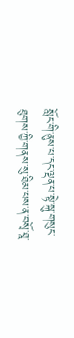སློང་གི་ནུས་པ་དང་ལྡན་པ་སྟེ་སྐུ་གསུང་ཐུགས་ཀྱི་གནས་སུ་ཐིམ་པས་ན་བསྭོ་ཐཱ་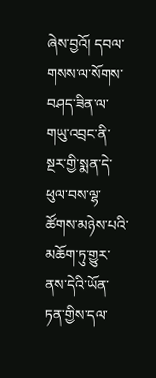ཞེས་བྱའོ། དབལ་གསས་ལ་སོགས་བཤད་ཟིན་ལ་གཡུ་འབྲང་ནི་སྔར་གྱི་སྨན་དེ་ཕུལ་བས་ལྷ་ཚོགས་མཉེས་པའི་མཆོག་ཏུ་གྱུར་ནས་དེའི་ཡོན་ཏན་གྱིས་དལ་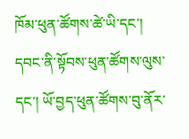ཁོམ་ཕུན་ཚོགས་ཚེ་ཡི་དང་། དབང་ནི་སྟོབས་ཕུན་ཚོགས་ལུས་དང་། ཡོ་བྱད་ཕུན་ཚོགས་བུ་ནོར་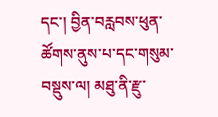དང་། བྱིན་བརླབས་ཕུན་ཚོགས་ནུས་པ་དང་གསུམ་བསྡུས་ལ། མཐུ་ནི་རྫུ་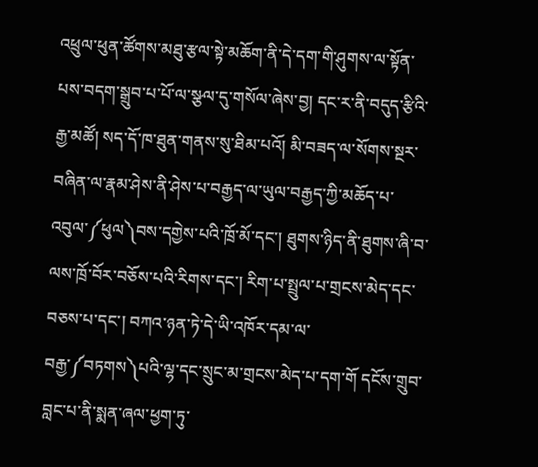འཕྲུལ་ཕུན་ཚོགས་མཐུ་རྩལ་སྟེ་མཆོག་ནི་དེ་དག་གི་ཤུགས་ལ་སྟོན་པས་བདག་སྒྲུབ་པ་པོ་ལ་སྩལ་དུ་གསོལ་ཞེས་བྱ། དང་ར་ནི་བདུད་རྩིའི་རྒྱ་མཚོ། སད་དོ་ཁ་ཐུན་གནས་སུ་ཐིམ་པའོ། མི་བཟད་ལ་སོགས་སྔར་བཞིན་ལ་རྣམ་ཤེས་ནི་ཤེས་པ་བརྒྱད་ལ་ཡུལ་བརྒྱད་ཀྱི་མཆོད་པ་འབུལ་༼ཕུལ༽བས་དགྱེས་པའི་ཁྲོ་མོ་དང་། ཐུགས་ཉིད་ནི་ཐུགས་ཞི་བ་ལས་ཁྲོ་བོར་བཅོས་པའི་རིགས་དང་། རིག་པ་སྤྲུལ་པ་གྲངས་མེད་དང་བཅས་པ་དང་། བཀའ་ཉན་ཏེ་དེ་ཡི་འཁོར་དམ་ལ་བརྒྱ་༼བཏགས༽པའི་ལྷ་དང་སྲུང་མ་གྲངས་མེད་པ་དག་གོ དངོས་གྲུབ་བླང་པ་ནི་སྨན་ཞལ་ཕྱག་ཏུ་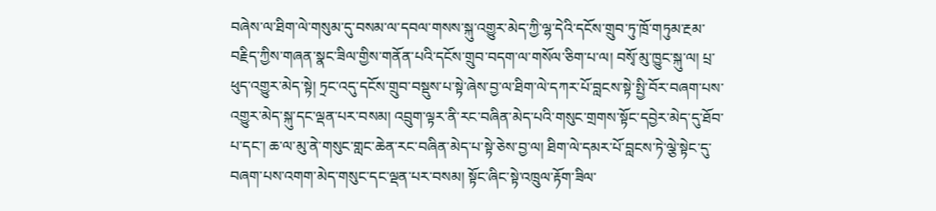བཞེས་ལ་ཐིག་ལེ་གསུམ་དུ་བསམ་ལ་དབལ་གསས་སྐུ་འགྱུར་མེད་ཀྱི་ལྷ་དེའི་དངོས་གྲུབ་ཏུ་ཁྲོ་གཏུམ་རྔམ་བརྗིད་ཀྱིས་གཞན་སྣང་ཟིལ་གྱིས་གནོན་པའི་དངོས་གྲུབ་བདག་ལ་གསོལ་ཅིག་པ་ལ། བསྭོ་མུ་ཁྱུང་སྐུ་ལ། པྲ་ཕུད་འགྱུར་མེད་སྟེ། ཏྲང་འདུ་དངོས་གྲུབ་བསྡུས་པ་སྟེ་ཞེས་བྱ་ལ་ཐིག་ལེ་དཀར་པོ་བླངས་སྟེ་སྤྱི་བོར་བཞག་པས་འགྱུར་མེད་སྐུ་དང་ལྡན་པར་བསམ། འབྲུག་ལྟར་ནི་རང་བཞིན་མེད་པའི་གསུང་གྲགས་སྟོང་དབྱེར་མེད་དུ་ཐོབ་པ་དང་། ཆ་ལ་མུ་ནེ་གསུང་གླང་ཆེན་རང་བཞིན་མེད་པ་སྟེ་ཅེས་བྱ་ལ། ཐིག་ལེ་དམར་པོ་བླངས་ཏེ་ལྕེ་སྟེང་དུ་བཞག་པས་འགག་མེད་གསུང་དང་ལྡན་པར་བསམ། སྟོང་ཞིང་སྟེ་འཁྲུལ་རྟོག་ཟིལ་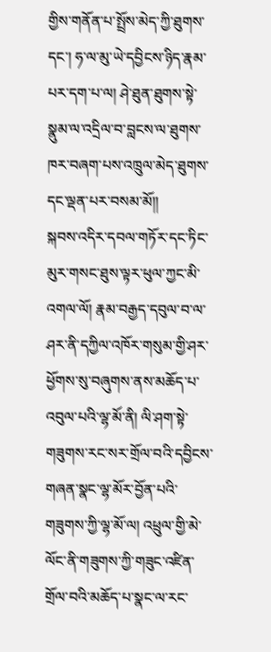གྱིས་གནོན་པ་སྤྲོས་མེད་ཀྱི་ཐུགས་དང་། ཧ་ལ་མུ་ཡེ་དབྱིངས་ཉིད་རྣམ་པར་དག་པ་ལ། ཤེ་ཐུན་ཐུགས་སྟེ་སྣུམ་ལ་འདྲིལ་བ་བླངས་ལ་ཐུགས་ཁར་བཞག་པས་འཁྲུལ་མེད་ཐུགས་དང་ལྡན་པར་བསམ་མོ།།
སྐབས་འདིར་དབལ་གཏོར་དང་ཏིང་མུར་གསང་ཐུས་ལྟར་ཕུལ་ཀྱང་མི་འགལ་ལོ། རྣམ་བརྒྱད་དབུལ་བ་ལ་ཤར་ནི་དཀྱིལ་འཁོར་གསུམ་གྱི་ཤར་ཕྱོགས་སུ་བཞུགས་ནས་མཆོད་པ་འབུལ་པའི་ལྷ་མོ་ནི། ལི་ཤག་སྟེ་གཟུགས་རང་སར་གྲོལ་བའི་དབྱིངས་གཞན་སྣང་ལྷ་མོར་བྱོན་པའི་གཟུགས་ཀྱི་ལྷ་མོ་ལ། འཕྲུལ་གྱི་མེ་ལོང་ནི་གཟུགས་ཀྱི་གཟུང་འཛིན་གྲོལ་བའི་མཆོད་པ་སྣང་ལ་རང་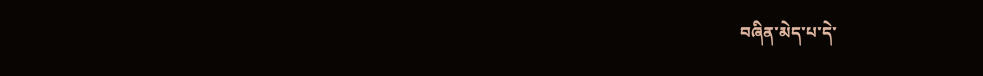བཞིན་མེད་པ་དེ་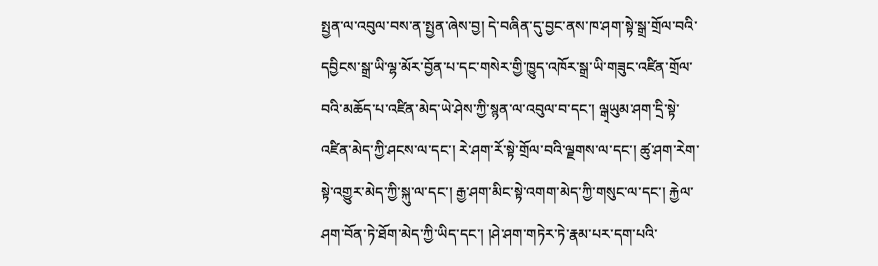སྤྱན་ལ་འབུལ་བས་ན་སྤྱན་ཞེས་བྱ། དེ་བཞིན་དུ་བྱང་ནས་ཁ་ཤག་སྟེ་སྒྲ་གྲོལ་བའི་དབྱིངས་སྒྲ་ཡི་ལྷ་མོར་བྱོན་པ་དང་གསེར་གྱི་ཁྱུད་འཁོར་སྒྲ་ཡི་གཟུང་འཛིན་གྲོལ་བའི་མཆོད་པ་འཛིན་མེད་ཡེ་ཤེས་ཀྱི་སྙན་ལ་འབུལ་བ་དང་། ལྒ྄ཡུམ་ཤག་དྲི་སྟེ་འཛིན་མེད་ཀྱི་ཤངས་ལ་དང་། རེ་ཤག་རོ་སྟེ་གྲོལ་བའི་ལྗགས་ལ་དང་། ཚུ་ཤག་རེག་སྟེ་འགྱུར་མེད་ཀྱི་སྐུ་ལ་དང་། རྒྱ་ཤག་མིང་སྟེ་འགག་མེད་ཀྱི་གསུང་ལ་དང་། རྐྱེལ་ཤག་བོན་ཏེ་ཐོག་མེད་ཀྱི་ཡིད་དང་། །ཤེ་ཤག་གཏེར་ཏེ་རྣམ་པར་དག་པའི་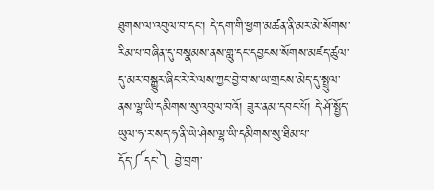ཐུགས་ལ་འབུལ་བ་དང་། དེ་དག་གི་ཕྱག་མཚན་ནི་མར་མེ་སོགས་རིམ་པ་བཞིན་དུ་བསྣམས་ནས་གླུ་དང་དབྱངས་སོགས་མཛད་ཚུལ་དུ་མར་བསྒྱུར་ཞིང་རེ་རེ་ལས་ཀྱང་བྱེ་བ་ས་ཡ་གྲངས་མེད་དུ་སྤྲུལ་ནས་ལྷ་ཡི་དམིགས་སུ་འབུལ་བའོ། ཟུར་ནམ་དབང་པོ། དེ་ཤོ་སྤྱོད་ཡུལ་ཧ་ར་སད་ཧ་ནི་ཡེ་ཤེས་ལྷ་ཡི་དམིགས་སུ་ཐིམ་པ་དོད་༼དང་༽ བྱེ་བྲག་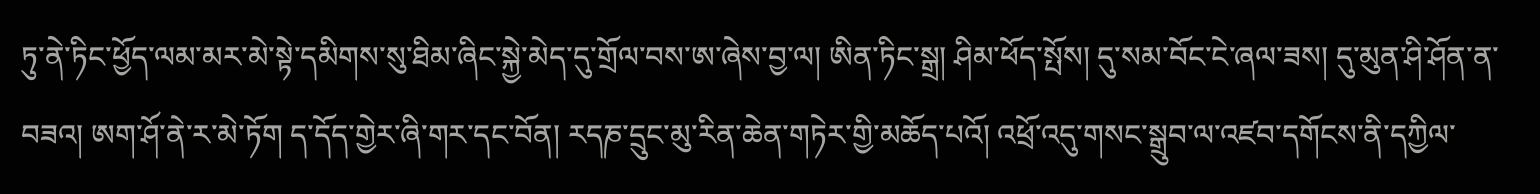ཏུ་ནེ་ཏིང་ཕྱོད་ལམ་མར་མེ་སྟེ་དམིགས་སུ་ཐིམ་ཞིང་སྐྱེ་མེད་དུ་གྲོལ་བས་ཨ་ཞེས་བྱ་ལ། ཨིན་ཏིང་སྒྲ། ཤིམ་ཕོད་སྤོས། དུ་སམ་བོང་ངེ་ཞལ་ཟས། དུ་མུན་ཤི་ཤོན་ན་བཟའ། ཨག་ཤོ་ནེ་ར་མེ་ཏོག ད་དོད་གྱེར་ཞི་གར་དང་བོན། རདཎ་དྲུང་མུ་རིན་ཆེན་གཏེར་གྱི་མཆོད་པའོ། འཕྲོ་འདུ་གསང་སྒྲུབ་ལ་འཛབ་དགོངས་ནི་དཀྱིལ་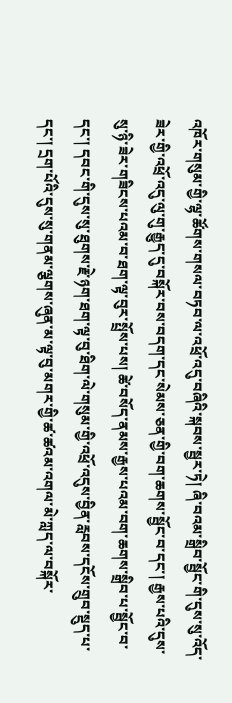འཁོར་གསུམ་གྱི་ལྷ་ཚོགས་གསལ་བཏབ་ལ་འཕྲོ་འདུ་བཞིའི་སྐབས་སྦྱར་ཏེ། ཞི་བའམ་སྒྲིབ་སྦྱོང་གི་དུས་སུ་འོད་ཟེར་གྱི་འཕྲོ་འདུ་ལུ་གུ་རྒྱུད་དུ་བསྐོར་བས་བདག་དང་སེམས་ཅན་གྱི་བག་ཆགས་སྦྱོང་བ་དང་། རྒྱས་པའི་དུས་སུ་ཉི་ཟེར་གཟིངས་པའམ་བ་ཐག་ལྟ་བུར་སྤྲོས་པས། ཚེ་བསོད་ནམས་རྒྱས་པའམ་བག་ཆགས་སྒྲིབ་པ་སྦྱོང་བ་དང་། དབང་གི་དུས་སུ་ཐུགས་རྗེ་ཉག་ཐག་ལྟ་བུ་ཐིག་ལེ་གསུམ་གྱི་འཕྲོ་འདུས་བྱིན་རླབས་དངོས་གྲུབ་སྡུད་པ་དང་། དྲག་པོའི་དུས་སུ་གནམ་ལྕགས་ཞུན་མ་ལྟ་བུ་མགར་གྱི་ཚ་ཚའམ་འགལ་མེ་ཀླད་ལ་བསྐོར་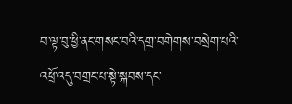བ་ལྟ་བུ་ཕྱི་ནང་གསང་བའི་དགྲ་བགེགས་བསྲེག་པའི་འཕྲོ་འདུ་བགྲང་པ་སྟེ་སྐབས་དང་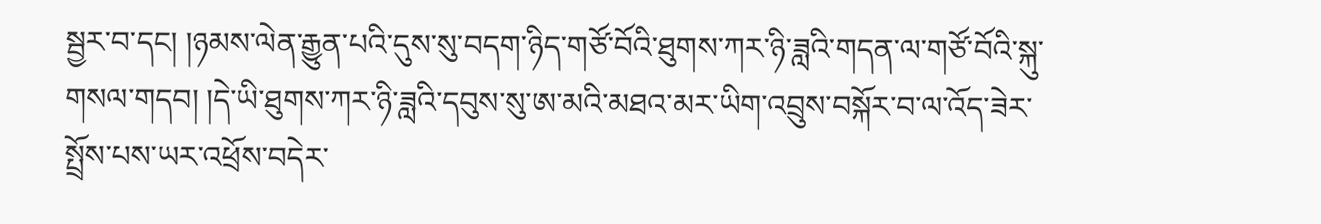སྦྱར་བ་དང། །ཉམས་ལེན་རྒྱུན་པའི་དུས་སུ་བདག་ཉིད་གཙོ་བོའི་ཐུགས་ཀར་ཉི་ཟླའི་གདན་ལ་གཙོ་བོའི་སྐུ་གསལ་གདབ། །དེ་ཡི་ཐུགས་ཀར་ཉི་ཟླའི་དབུས་སུ་ཨ་མའི་མཐའ་མར་ཡིག་འབྲུས་བསྐོར་བ་ལ་འོད་ཟེར་སྤྲོས་པས་ཡར་འཕྲོས་བདེར་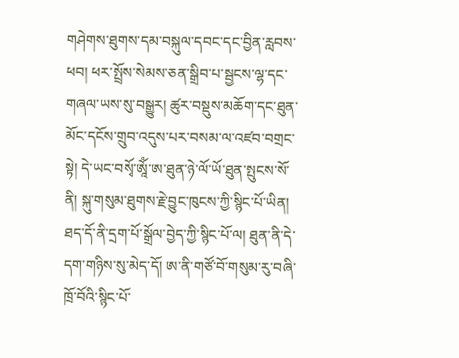གཤེགས་ཐུགས་དམ་བསྐུལ་དབང་དང་བྱིན་རླབས་ཕབ། ཕར་སྤྲོས་སེམས་ཅན་སྒྲིབ་པ་སྦྱངས་ལྷ་དང་གཞལ་ཡས་སུ་བསྒྱུར། ཚུར་བསྡུས་མཆོག་དང་ཐུན་མོང་དངོས་གྲུབ་འདུས་པར་བསམ་ལ་འཛབ་བགྲང་སྟེ། དེ་ཡང་བསྭོ་ཨཱོཾ་ཨ་ཐུན་ཉེ་ལོ་ཡོ་ཐུན་སྤུངས་སོ་ནི། སྐུ་གསུམ་ཐུགས་རྗེ་བྱུང་ཁུངས་ཀྱི་སྙིང་པོ་ཡིན།  ཐད་དོ་ནི་དྲག་པོ་སྒྲོལ་བྱེད་ཀྱི་སྙིང་པོ་ལ། ཐུན་ནི་དེ་དག་གཉིས་སུ་མེད་དོ། ཨ་ནི་གཙོ་བོ་གསུམ་རུ་བཞི་ཁྲོ་བོའི་སྙིང་པོ་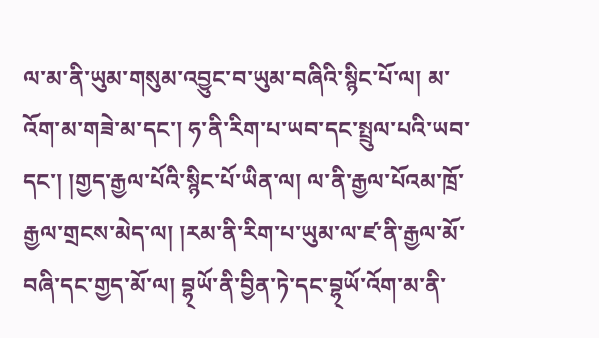ལ་མ་ནི་ཡུམ་གསུམ་འབྱུང་བ་ཡུམ་བཞིའི་སྙིང་པོ་ལ། མ་འོག་མ་གཟེ་མ་དང་། ཧ་ནི་རིག་པ་ཡབ་དང་སྤྲུལ་པའི་ཡབ་དང་། །གྱད་རྒྱལ་པོའི་སྙིང་པོ་ཡིན་ལ། ལ་ནི་རྒྱལ་པོའམ་ཁྲོ་རྒྱལ་གྲངས་མེད་ལ། །རམ་ནི་རིག་པ་ཡུམ་ལ་ཛ་ནི་རྒྱལ་མོ་བཞི་དང་གྱད་མོ་ལ། བྷ྄ཡོ་ནི་བྱིན་ཏེ་དང་བྷ྄ཡོ་འོག་མ་ནི་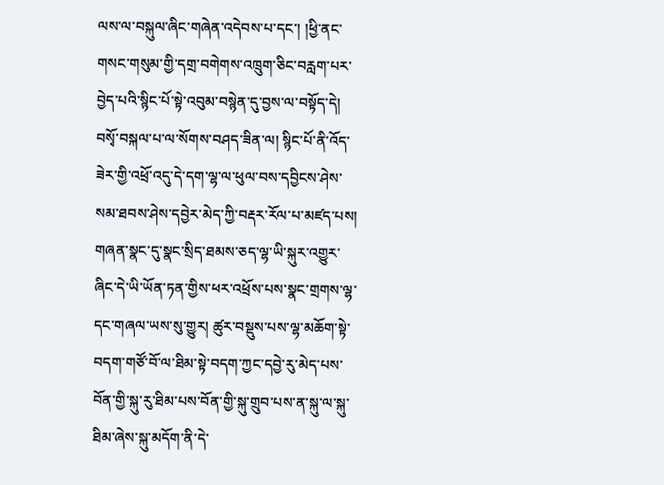ལས་ལ་བསྐུལ་ཞིང་གཞེན་འདེབས་པ་དང་། །ཕྱི་ནང་གསང་གསུམ་གྱི་དགྲ་བགེགས་འཁྲུག་ཅིང་བརླག་པར་བྱེད་པའི་སྙིང་པོ་སྟེ་འབུམ་བསྙེན་དུ་བྱས་ལ་བསྟོད་དེ། བསྭོ་བསྐལ་པ་ལ་སོགས་བཤད་ཟིན་ལ། སྙིང་པོ་ནི་འོད་ཟེར་གྱི་འཕྲོ་འདུ་དེ་དག་ལྷ་ལ་ཕུལ་བས་དབྱིངས་ཤེས་སམ་ཐབས་ཤེས་དབྱེར་མེད་ཀྱི་བརྡར་རོལ་པ་མཛད་པས། གཞན་སྣང་དུ་སྣང་སྲིད་ཐམས་ཅད་ལྷ་ཡི་སྐུར་འགྱུར་ཞིང་དེ་ཡི་ཡོན་ཏན་གྱིས་ཕར་འཕྲོས་པས་སྣང་གྲགས་ལྷ་དང་གཞལ་ཡས་སུ་གྱུར། ཚུར་བསྡུས་པས་ལྷ་མཆོག་སྟེ་བདག་གཙོ་བོ་ལ་ཐིམ་སྟེ་བདག་ཀྱང་དབྱེ་རུ་མེད་པས་བོན་གྱི་སྐུ་རུ་ཐིམ་པས་བོན་གྱི་སྐུ་གྲུབ་པས་ན་སྐུ་ལ་སྐུ་ཐིམ་ཞེས་སྐུ་མདོག་ནི་དེ་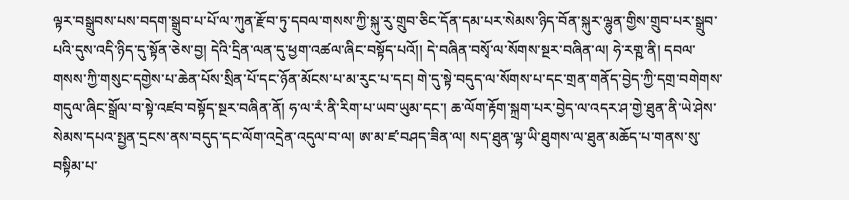ལྟར་བསྒྲུབས་པས་བདག་སྒྲུབ་པ་པོ་ལ་ཀུན་རྫོབ་ཏུ་དབལ་གསས་ཀྱི་སྐུ་རུ་གྲུབ་ཅིང་དོན་དམ་པར་སེམས་ཉིད་བོན་སྐུར་ལྷུན་གྱིས་གྲུབ་པར་སྒྲུབ་པའི་དུས་འདི་ཉིད་དུ་སྟོན་ཅེས་བྱ། དེའི་དྲིན་ལན་དུ་ཕྱག་འཚལ་ཞིང་བསྟོད་པའོ།། དེ་བཞིན་བསྭོ་ལ་སོགས་སྔར་བཞིན་ལ། ཧེ་རགྵ་ནི། དབལ་གསས་ཀྱི་གསུང་དགྱེས་པ་ཆེན་པོས་སྲིན་པོ་དང་ཉོན་མོངས་པ་མ་རུང་པ་དང། གེ་དུ་སྟེ་བདུད་ལ་སོགས་པ་དང་གྲན་གནོད་བྱེད་ཀྱི་དགྲ་བགེགས་གདུལ་ཞིང་སྒྲོལ་བ་སྟེ་འཛབ་བསྟོད་སྔར་བཞིན་ནོ། ཧ་ལ་རཾ་ནི་རིག་པ་ཡབ་ཡུམ་དང་། ཆ་ལོག་རྟོག་སྐྲག་པར་བྱེད་ལ་འདར་ཤ་གྱེ་ཐུན་ནི་ཡེ་ཤེས་སེམས་དཔའ་སྤྱན་དྲངས་ནས་བདུད་དང་ལོག་འདྲེན་འདུལ་བ་ལ། ཨ་མ་ཛ་བཤད་ཟིན་ལ། སད་ཐུན་ལྷ་ཡི་ཐུགས་ལ་ཐུན་མཆོད་པ་གནས་སུ་བསྟིམ་པ་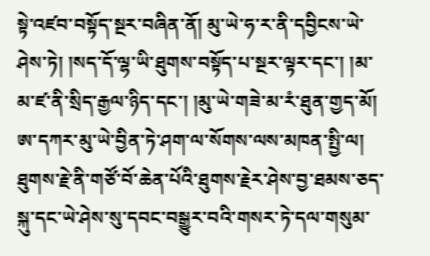སྟེ་འཛབ་བསྟོད་སྔར་བཞིན་ནོ། མུ་ཡེ་ཧ་ར་ནི་དབྱིངས་ཡེ་ཤེས་ཏེ། །སད་དོ་ལྷ་ཡི་ཐུགས་བསྟོད་པ་སྔར་ལྟར་དང་། །མ་མ་ཛ་ནི་སྲིད་རྒྱལ་ཉིད་དང་། །མུ་ཡེ་གཟེ་མ་རཾ་ཐུན་གྱད་མོ། ཨ་དཀར་མུ་ཡེ་བྱིན་ཏེ་ཤག་ལ་སོགས་ལས་མཁན་སྤྱི་ལ། ཐུགས་རྗེ་ནི་གཙོ་བོ་ཆེན་པོའི་ཐུགས་རྗེར་ཤེས་བྱ་ཐམས་ཅད་སྐུ་དང་ཡེ་ཤེས་སུ་དབང་བསྒྱུར་བའི་གསར་ཏེ་དལ་གསུམ་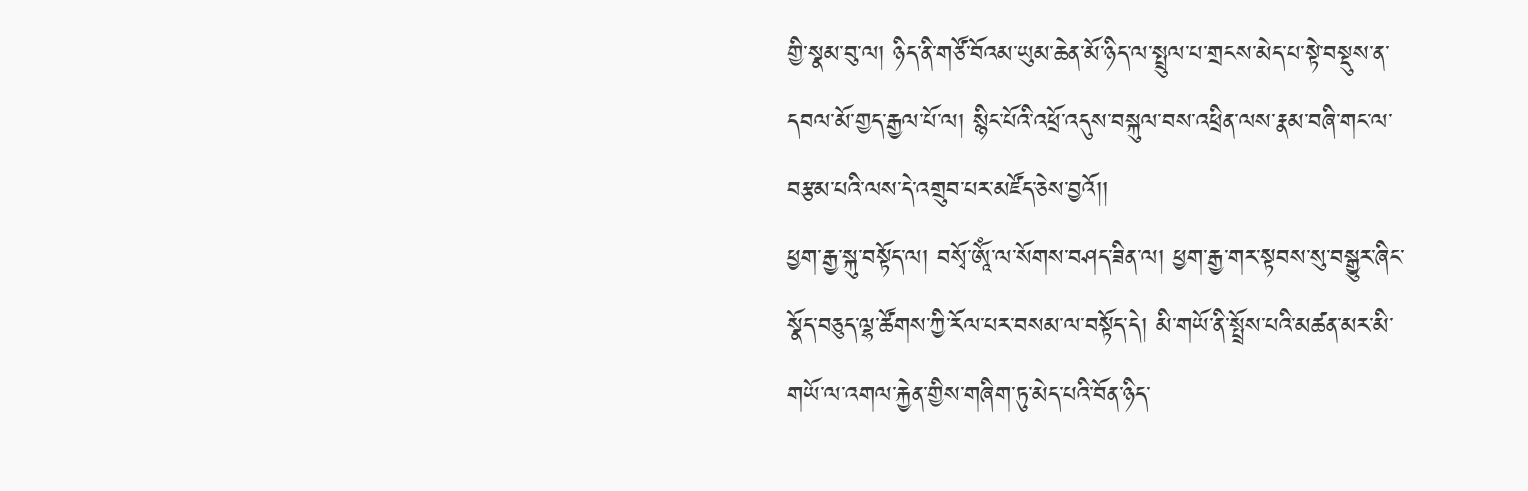གྱི་སྣམ་བུ་ལ། ཉིད་ནི་གཙོ་བོའམ་ཡུམ་ཆེན་མོ་ཉིད་ལ་སྤྲུལ་པ་གྲངས་མེད་པ་སྟེ་བསྡུས་ན་དབལ་མོ་གྱད་རྒྱལ་པོ་ལ། སྙིང་པོའི་འཕྲོ་འདུས་བསྐུལ་བས་འཕྲིན་ལས་རྣམ་བཞི་གང་ལ་བརྩམ་པའི་ལས་དེ་འགྲུབ་པར་མཛོད་ཅེས་བྱའོ།།
ཕྱག་རྒྱ་སྐུ་བསྟོད་ལ། བསྭོ་ཨཱོཾ་ལ་སོགས་བཤད་ཟིན་ལ། ཕྱག་རྒྱ་གར་སྟབས་སུ་བསྒྱུར་ཞིང་སྣོད་བཅུད་ལྷ་ཚོགས་ཀྱི་རོལ་པར་བསམ་ལ་བསྟོད་དེ། མི་གཡོ་ནི་སྤྲོས་པའི་མཚན་མར་མི་གཡོ་ལ་འགལ་རྐྱེན་གྱིས་གཞིག་ཏུ་མེད་པའི་བོན་ཉིད་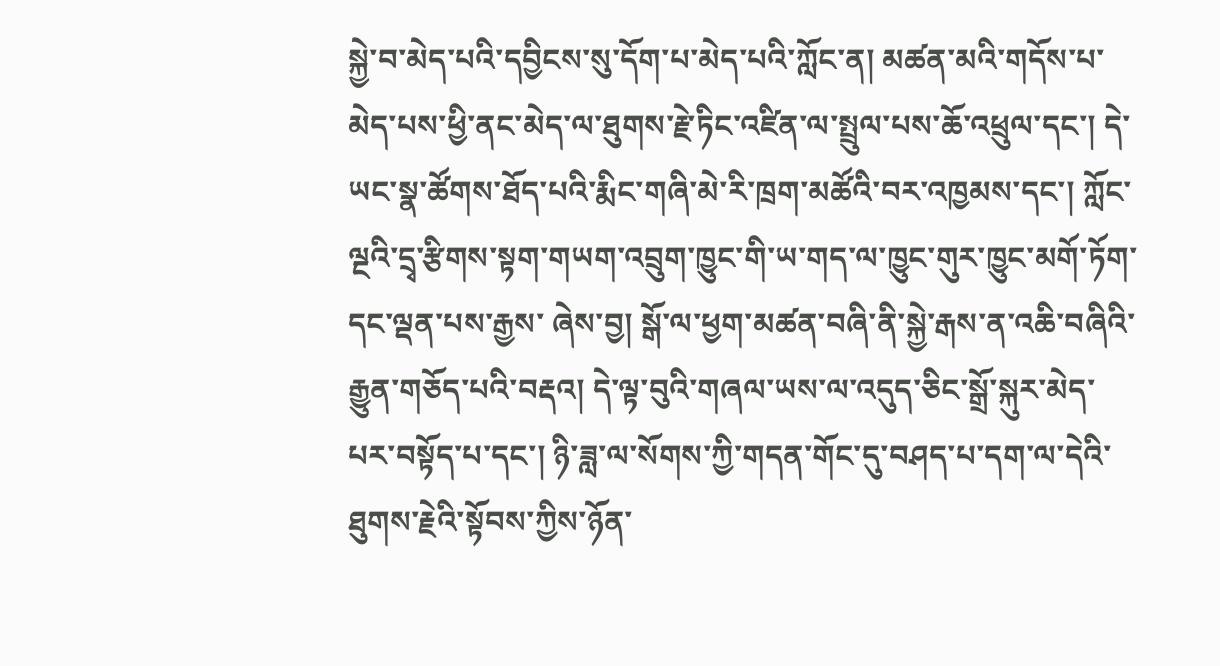སྐྱེ་བ་མེད་པའི་དབྱིངས་སུ་དོག་པ་མེད་པའི་ཀློང་ན། མཚན་མའི་གདོས་པ་མེད་པས་ཕྱི་ནང་མེད་ལ་ཐུགས་རྗེ་ཏིང་འཛིན་ལ་སྤྲུལ་པས་ཆོ་འཕྲུལ་དང་། དེ་ཡང་སྣ་ཚོགས་ཐོད་པའི་རྨིང་གཞི་མེ་རི་ཁྲག་མཚོའི་བར་འཁྱམས་དང་། ཀློང་ལྔའི་དྲྭ་རྩིགས་སྟག་གཡག་འབྲུག་ཁྱུང་གི་ཡ་གད་ལ་ཁྱུང་གུར་ཁྱུང་མགོ་ཏོག་དང་ལྡན་པས་རྒྱས་ ཞེས་བྱ། སྒོ་ལ་ཕྱག་མཚན་བཞི་ནི་སྐྱེ་རྒས་ན་འཆི་བཞིའི་རྒྱུན་གཅོད་པའི་བརྡའ། དེ་ལྟ་བུའི་གཞལ་ཡས་ལ་འདུད་ཅིང་སྒྲོ་སྐུར་མེད་པར་བསྟོད་པ་དང་། ཉི་ཟླ་ལ་སོགས་ཀྱི་གདན་གོང་དུ་བཤད་པ་དག་ལ་དེའི་ཐུགས་རྗེའི་སྟོབས་ཀྱིས་ཉོན་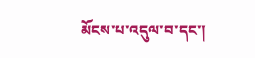མོངས་པ་འདུལ་བ་དང་།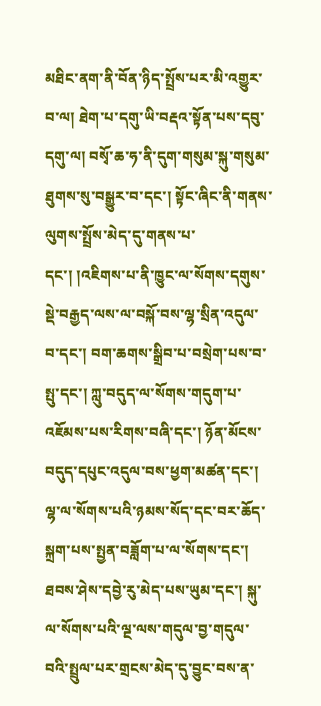མཐིང་ནག་ནི་བོན་ཉིད་སྤྲོས་པར་མི་འགྱུར་བ་ལ། ཐེག་པ་དགུ་ཡི་བརྡའ་སྟོན་པས་དབུ་དགུ་ལ། བསྭོ་ཆ་ཧ་ནི་དུག་གསུམ་སྐུ་གསུམ་ཐུགས་སུ་བསྒྱུར་བ་དང་། སྟོང་ཞིང་ནི་གནས་ལུགས་སྤྲོས་མེད་དུ་གནས་པ་དང་། །འཇིགས་པ་ནི་ཁྱུང་ལ་སོགས་དགུས་སྡེ་བརྒྱད་ལས་ལ་བསྐོ་བས་ལྷ་སྲིན་འདུལ་བ་དང་། བག་ཆགས་སྒྲིབ་པ་བསྲེག་པས་བ་སྤུ་དང་། ཀླུ་བདུད་ལ་སོགས་གདུག་པ་འཇོམས་པས་རིགས་བཞི་དང་། ཉོན་མོངས་བདུད་དཔུང་འདུལ་བས་ཕྱག་མཚན་དང་། ལྷ་ལ་སོགས་པའི་ཉམས་སོད་དང་བར་ཆོད་སྐྲག་པས་སྤྱན་བཟློག་པ་ལ་སོགས་དང་། ཐབས་ཤེས་དབྱེ་རུ་མེད་པས་ཡུམ་དང་། སྐུ་ལ་སོགས་པའི་ལྔ་ལས་གདུལ་བྱ་གདུལ་བའི་སྤྲུལ་པར་གྲངས་མེད་དུ་བྱུང་བས་ན་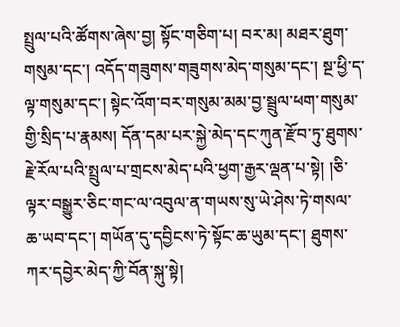སྤྲུལ་པའི་ཚོགས་ཞེས་བྱ། སྟོང་གཅིག་པ། བར་མ། མཐར་ཐུག་གསུམ་དང་། འདོད་གཟུགས་གཟུགས་མེད་གསུམ་དང་། སྔ་ཕྱི་ད་ལྟ་གསུམ་དང་། སྟེང་འོག་བར་གསུམ་མམ་བྱ་སྦྲུལ་ཕག་གསུམ་གྱི་སྲིད་པ་རྣམས། དོན་དམ་པར་སྐྱེ་མེད་དང་ཀུན་རྫོབ་ཏུ་ཐུགས་རྗེ་རོལ་པའི་སྤྲུལ་པ་གྲངས་མེད་པའི་ཕྱག་རྒྱར་ལྡན་པ་སྟེ། །ཅི་ལྟར་བསྒྱུར་ཅིང་གང་ལ་འབུལ་ན་གཡས་སུ་ཡེ་ཤེས་ཏེ་གསལ་ཆ་ཡབ་དང་། གཡོན་དུ་དབྱིངས་ཏེ་སྟོང་ཆ་ཡུམ་དང་། ཐུགས་ཀར་དབྱེར་མེད་ཀྱི་བོན་སྐུ་སྟེ།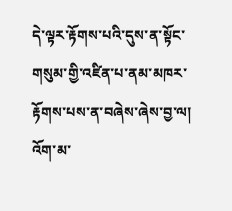དེ་ལྟར་རྟོགས་པའི་དུས་ན་སྟོང་གསུམ་གྱི་འཛིན་པ་ནམ་མཁར་རྟོགས་པས་ན་བཞེས་ཞེས་བྱ་ལ། འོག་མ་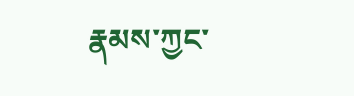རྣམས་ཀྱང་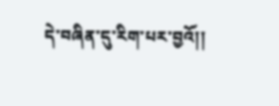དེ་བཞིན་དུ་རིག་པར་བྱའོ།།